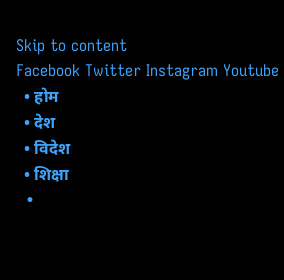Skip to content
Facebook Twitter Instagram Youtube
  • होम
  • देश
  • विदेश
  • शिक्षा
  •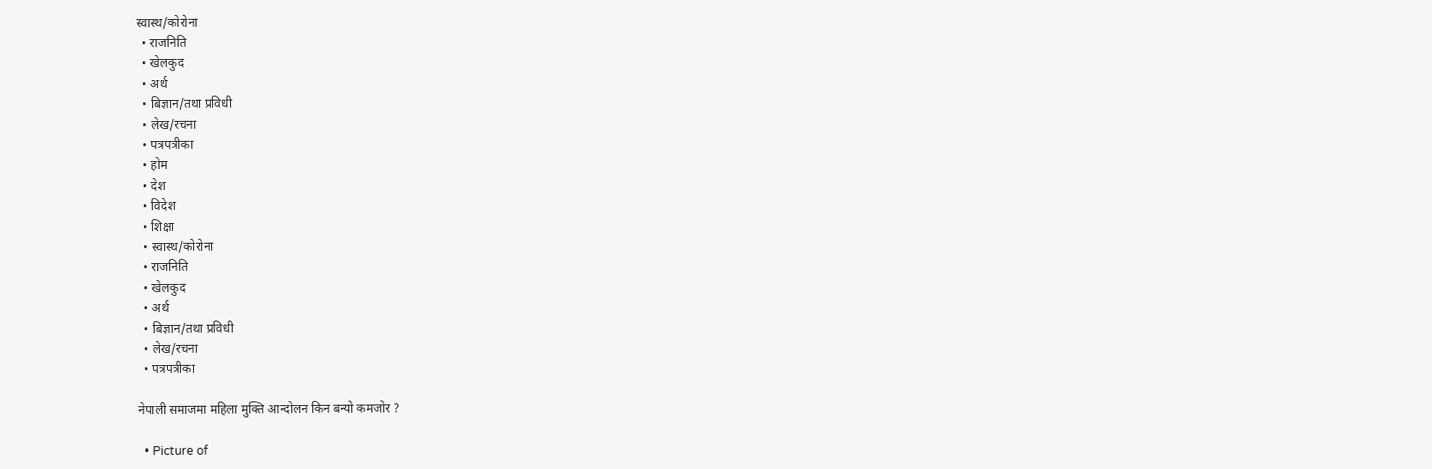स्वास्थ/कोरोना
  • राजनिति
  • खेलकुद
  • अर्थ
  • बिज्ञान/तथा प्रविधी
  • लेख/रचना
  • पत्रपत्रीका
  • होम
  • देश
  • विदेश
  • शिक्षा
  • स्वास्थ/कोरोना
  • राजनिति
  • खेलकुद
  • अर्थ
  • बिज्ञान/तथा प्रविधी
  • लेख/रचना
  • पत्रपत्रीका

नेपाली समाजमा महिला मुक्ति आन्दोलन किन बन्यो कमजोर ?

  • Picture of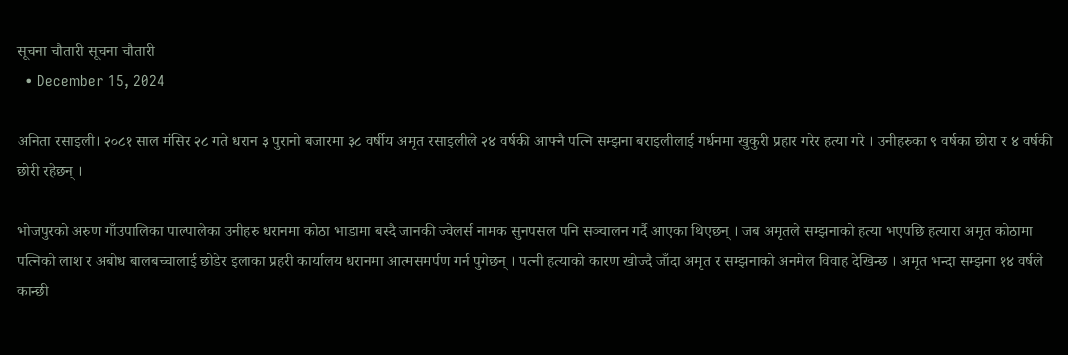सूचना चौतारी सूचना चौतारी
  • December 15, 2024

अनिता रसाइली। २०८१ साल मंसिर २८ गते धरान ३ पुरानो बजारमा ३८ वर्षीय अमृत रसाइलीले २४ वर्षकी आफ्नै पत्नि सम्झना बराइलीलाई गर्धनमा खुकुरी प्रहार गरेर हत्या गरे । उनीहरुका ९ वर्षका छोरा र ४ वर्षकी छोरी रहेछन् ।

भोजपुरको अरुण गाँउपालिका पाल्पालेका उनीहरु धरानमा कोठा भाडामा बस्दै जानकी ज्वेलर्स नामक सुनपसल पनि सञ्चालन गर्दै आएका थिएछन् । जब अमृतले सम्झनाको हत्या भएपछि हत्यारा अमृत कोठामा पत्निको लाश र अबोध बालबच्चालाई छोडेर इलाका प्रहरी कार्यालय धरानमा आत्मसमर्पण गर्न पुगेछन् । पत्नी हत्याको कारण खोज्दै जाँदा अमृत र सम्झनाको अनमेल विवाह देखिन्छ । अमृत भन्दा सम्झना १४ वर्षले कान्छी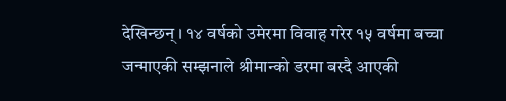देखिन्छन् । १४ वर्षको उमेरमा विवाह गरेर १५ वर्षमा बच्चा जन्माएकी सम्झनाले श्रीमान्को डरमा बस्दै आएकी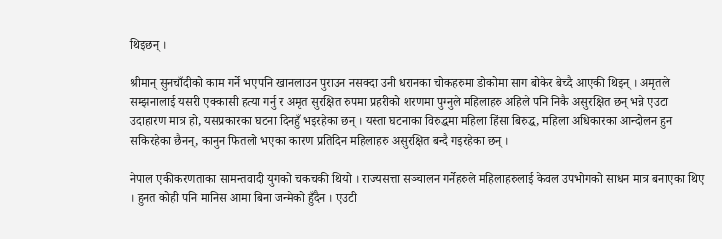थिइछन् ।

श्रीमान् सुनचाँदीको काम गर्ने भएपनि खानलाउन पुराउन नसक्दा उनी धरानका चोकहरुमा डोकोमा साग बोकेर बेच्दै आएकी थिइन् । अमृतले सम्झनालाई यसरी एक्कासी हत्या गर्नु र अमृत सुरक्षित रुपमा प्रहरीको शरणमा पुग्नुले महिलाहरु अहिले पनि निकै असुरक्षित छन् भन्ने एउटा उदाहारण मात्र हो, यसप्रकारका घटना दिनहुँ भइरहेका छन् । यस्ता घटनाका विरुद्धमा महिला हिंसा बिरुद्ध, महिला अधिकारका आन्दोलन हुन सकिरहेका छैनन्, कानुन फितलो भएका कारण प्रतिदिन महिलाहरु असुरक्षित बन्दै गइरहेका छन् ।

नेपाल एकीकरणताका सामन्तवादी युगको चकचकी थियो । राज्यसत्ता सञ्चालन गर्नेहरुले महिलाहरुलाई केवल उपभोगको साधन मात्र बनाएका थिए । हुनत कोही पनि मानिस आमा बिना जन्मेको हुँदैन । एउटी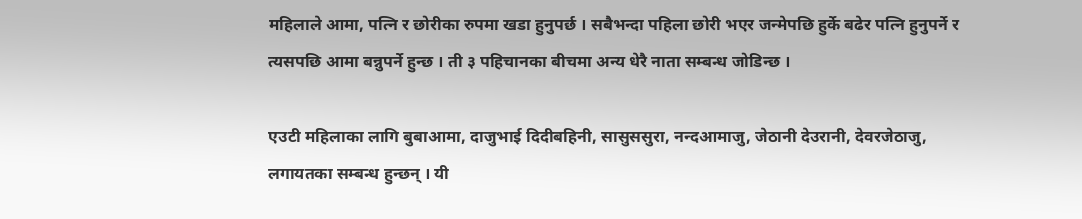महिलाले आमा, पत्नि र छोरीका रुपमा खडा हुनुपर्छ । सबैभन्दा पहिला छोरी भएर जन्मेपछि हुर्के बढेर पत्नि हुनुपर्ने र त्यसपछि आमा बन्नुपर्ने हुन्छ । ती ३ पहिचानका बीचमा अन्य धेरै नाता सम्बन्ध जोडिन्छ ।

एउटी महिलाका लागि बुबाआमा, दाजुभाई दिदीबहिनी, सासुससुरा, नन्दआमाजु, जेठानी देउरानी, देवरजेठाजु, लगायतका सम्बन्ध हुन्छन् । यी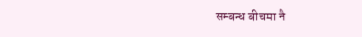सम्बन्ध बीचमा नै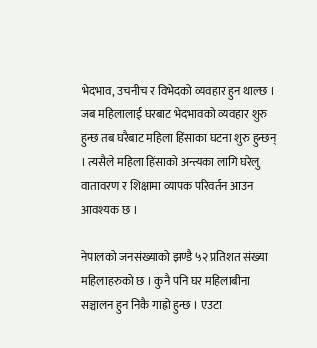भेदभाव, उचनीच र विभेदको व्यवहार हुन थाल्छ । जब महिलालाई घरबाट भेदभावको व्यवहार शुरु हुन्छ तब घरैबाट महिला हिंसाका घटना शुरु हुन्छन् । त्यसैले महिला हिंसाको अन्त्यका लागि घरेलु वातावरण र शिक्षामा व्यापक परिवर्तन आउन आवश्यक छ ।

नेपालको जनसंख्याको झण्डै ५२ प्रतिशत संख्या महिलाहरुको छ । कुनै पनि घर महिलाबीना सञ्चालन हुन निकै गाह्रो हुन्छ । एउटा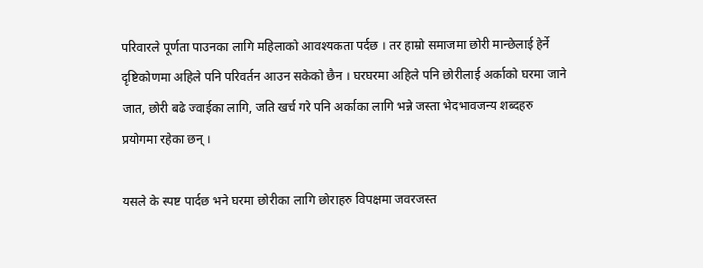परिवारले पूर्णता पाउनका लागि महिलाको आवश्यकता पर्दछ । तर हाम्रो समाजमा छोरी मान्छेलाई हेर्ने दृष्टिकोणमा अहिले पनि परिवर्तन आउन सकेको छैन । घरघरमा अहिले पनि छोरीलाई अर्काको घरमा जाने जात, छोरी बढे ज्वाईका लागि, जति खर्च गरे पनि अर्काका लागि भन्ने जस्ता भेदभावजन्य शब्दहरु प्रयोगमा रहेका छन् ।

यसले के स्पष्ट पार्दछ भने घरमा छोरीका लागि छोराहरु विपक्षमा जवरजस्त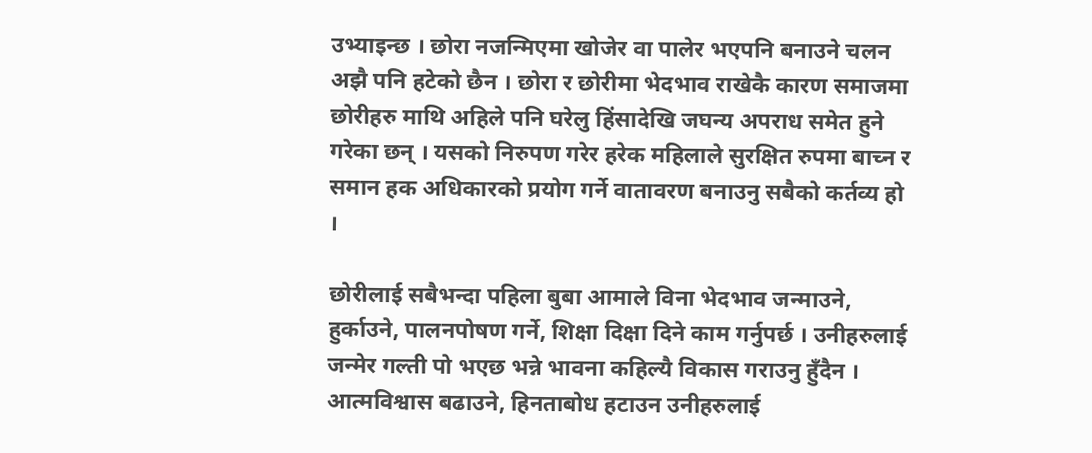उभ्याइन्छ । छोरा नजन्मिएमा खोजेर वा पालेर भएपनि बनाउने चलन अझै पनि हटेको छैन । छोरा र छोरीमा भेदभाव राखेकै कारण समाजमा छोरीहरु माथि अहिले पनि घरेलु हिंसादेखि जघन्य अपराध समेत हुने गरेका छन् । यसको निरुपण गरेर हरेक महिलाले सुरक्षित रुपमा बाच्न र समान हक अधिकारको प्रयोग गर्ने वातावरण बनाउनु सबैको कर्तव्य हो ।

छोरीलाई सबैभन्दा पहिला बुबा आमाले विना भेदभाव जन्माउने, हुर्काउने, पालनपोषण गर्ने, शिक्षा दिक्षा दिने काम गर्नुपर्छ । उनीहरुलाई जन्मेर गल्ती पो भएछ भन्ने भावना कहिल्यै विकास गराउनु हुँदैन । आत्मविश्वास बढाउने, हिनताबोध हटाउन उनीहरुलाई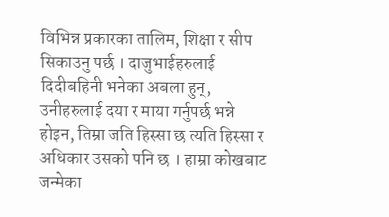विभिन्न प्रकारका तालिम, शिक्षा र सीप सिकाउनु पर्छ । दाजुभाईहरुलाई दिदीबहिनी भनेका अबला हुन्, उनीहरुलाई दया र माया गर्नुपर्छ भन्ने होइन, तिम्रा जति हिस्सा छ त्यति हिस्सा र अधिकार उसको पनि छ । हाम्रा कोखबाट जन्मेका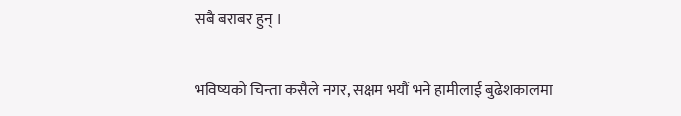सबै बराबर हुन् ।

भविष्यको चिन्ता कसैले नगर, सक्षम भयौं भने हामीलाई बुढेशकालमा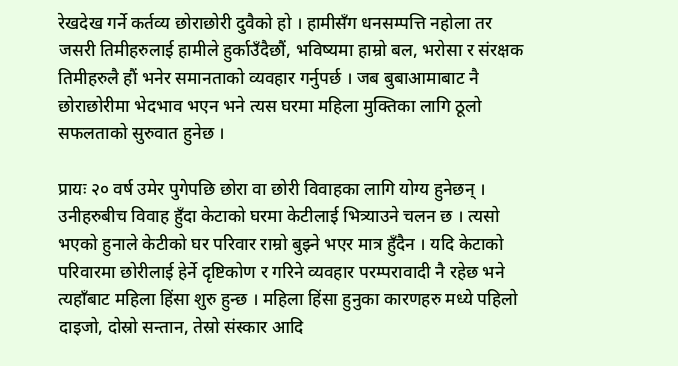रेखदेख गर्ने कर्तव्य छोराछोरी दुवैको हो । हामीसँग धनसम्पत्ति नहोला तर जसरी तिमीहरुलाई हामीले हुर्काउँदैछौं, भविष्यमा हाम्रो बल, भरोसा र संरक्षक तिमीहरुलै हौं भनेर समानताको व्यवहार गर्नुपर्छ । जब बुबाआमाबाट नै छोराछोरीमा भेदभाव भएन भने त्यस घरमा महिला मुक्तिका लागि ठूलो सफलताको सुरुवात हुनेछ ।

प्रायः २० वर्ष उमेर पुगेपछि छोरा वा छोरी विवाहका लागि योग्य हुनेछन् । उनीहरुबीच विवाह हुँदा केटाको घरमा केटीलाई भित्र्याउने चलन छ । त्यसो भएको हुनाले केटीको घर परिवार राम्रो बुझ्ने भएर मात्र हुँदैन । यदि केटाको परिवारमा छोरीलाई हेर्ने दृष्टिकोण र गरिने व्यवहार परम्परावादी नै रहेछ भने त्यहाँबाट महिला हिंसा शुरु हुन्छ । महिला हिंसा हुनुका कारणहरु मध्ये पहिलो दाइजो, दोस्रो सन्तान, तेस्रो संस्कार आदि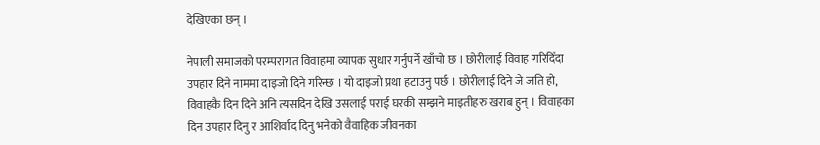देखिएका छन् ।

नेपाली समाजको परम्परागत विवाहमा व्यापक सुधार गर्नुपर्ने खाँचो छ । छोरीलाई विवाह गरिदिँदा उपहार दिने नाममा दाइजो दिने गरिन्छ । यो दाइजो प्रथा हटाउनु पर्छ । छोरीलाई दिने जे जति हो, विवाहकै दिन दिने अनि त्यसदिन देखि उसलाई पराई घरकी सम्झने माइतीहरु खराब हुन् । विवाहका दिन उपहार दिनु र आशिर्वाद दिनु भनेको वैवाहिक जीवनका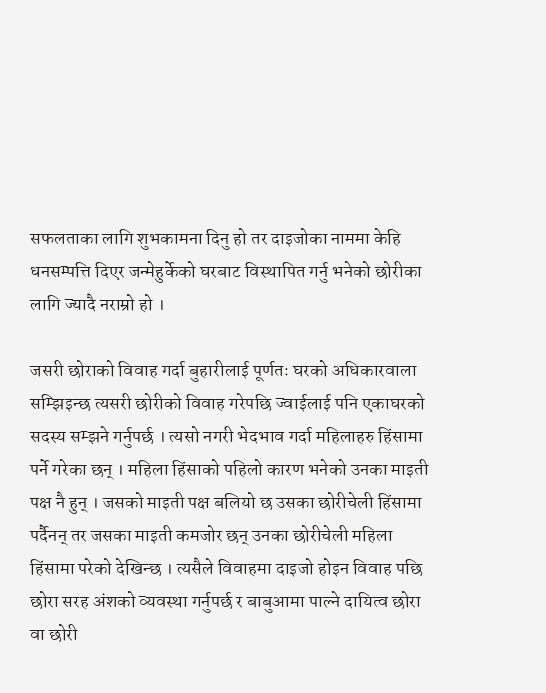सफलताका लागि शुभकामना दिनु हो तर दाइजोका नाममा केहि धनसम्पत्ति दिएर जन्मेहुर्केको घरबाट विस्थापित गर्नु भनेको छोरीका लागि ज्यादै नराम्रो हो ।

जसरी छोराको विवाह गर्दा बुहारीलाई पूर्णतः घरको अधिकारवाला सम्झिइन्छ त्यसरी छोरीको विवाह गरेपछि ज्वाईलाई पनि एकाघरको सदस्य सम्झने गर्नुपर्छ । त्यसो नगरी भेदभाव गर्दा महिलाहरु हिंसामा पर्ने गरेका छन् । महिला हिंसाको पहिलो कारण भनेको उनका माइती पक्ष नै हुन् । जसको माइती पक्ष बलियो छ उसका छोरीचेली हिंसामा पर्दैनन् तर जसका माइती कमजोर छन् उनका छोरीचेली महिला हिंसामा परेको देखिन्छ । त्यसैले विवाहमा दाइजो होइन विवाह पछि छोरा सरह अंशको व्यवस्था गर्नुपर्छ र बाबुआमा पाल्ने दायित्व छोरा वा छोरी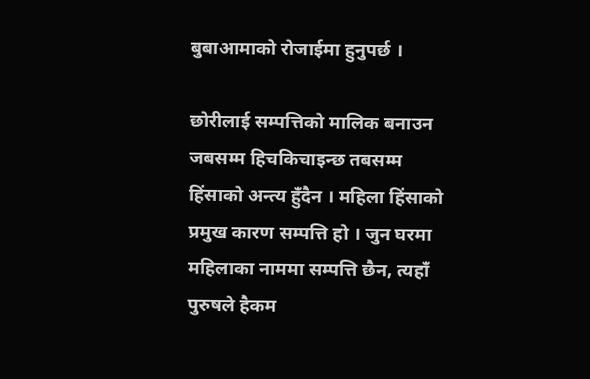बुबाआमाको रोजाईमा हुनुपर्छ ।

छोरीलाई सम्पत्तिको मालिक बनाउन जबसम्म हिचकिचाइन्छ तबसम्म हिंसाको अन्त्य हुँदैन । महिला हिंसाको प्रमुख कारण सम्पत्ति हो । जुन घरमा महिलाका नाममा सम्पत्ति छैन, त्यहाँ पुरुषले हैकम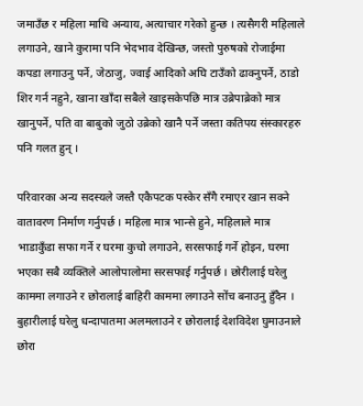जमाउँछ र महिला माथि अन्याय, अत्याचार गरेको हुन्छ । त्यसैगरी महिलाले लगाउने, खाने कुरामा पनि भेदभाव देखिन्छ, जस्तो पुरुषको रोजाईमा कपडा लगाउनु पर्ने, जेठाजु, ज्वाई आदिको अघि टाउँको ढाक्नुपर्ने, ठाडो शिर गर्न नहुने, खाना खाँदा सबैले खाइसकेपछि मात्र उब्रेपाब्रेको मात्र खानुपर्ने, पति वा बाबुको जुठो उब्रेको खानै पर्ने जस्ता कतिपय संस्कारहरु पनि गलत हुन् ।

परिवारका अन्य सदस्यले जस्तै एकैपटक पस्केर सँगै रमाएर खान सक्ने वातावरण निर्माण गर्नुपर्छ । महिला मात्र भान्से हुने, महिलाले मात्र भाडाकुँडा सफा गर्ने र घरमा कुचो लगाउने, सरसफाई गर्ने होइन, घरमा भएका सबै व्यक्तिले आलोपालोमा सरसफाई गर्नुपर्छ । छोरीलाई घरेलु काममा लगाउने र छोरालाई बाहिरी काममा लगाउने सोंच बनाउनु हुँदैन । बुहारीलाई घरेलु धन्दापातमा अलमलाउने र छोरालाई देशविदेश घुमाउनाले छोरा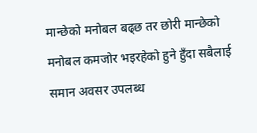मान्छेको मनोबल बढ्छ तर छोरी मान्छेको मनोबल कमजोर भइरहेको हुने हुँदा सबैलाई समान अवसर उपलब्ध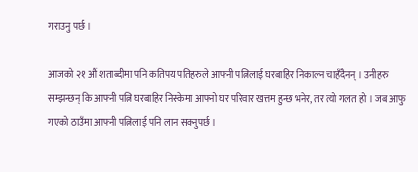गराउनु पर्छ ।

आजको २१ औं शताब्दीमा पनि कतिपय पतिहरुले आफ्नी पत्निलाई घरबाहिर निकाल्न चाहँदैनन् । उनीहरु सम्झन्छन् कि आफ्नी पत्नि घरबाहिर निस्केमा आफ्नो घर परिवार खत्तम हुन्छ भनेर, तर त्यो गलत हो । जब आफु गएको ठाउँमा आफ्नी पत्निलाई पनि लान सक्नुपर्छ ।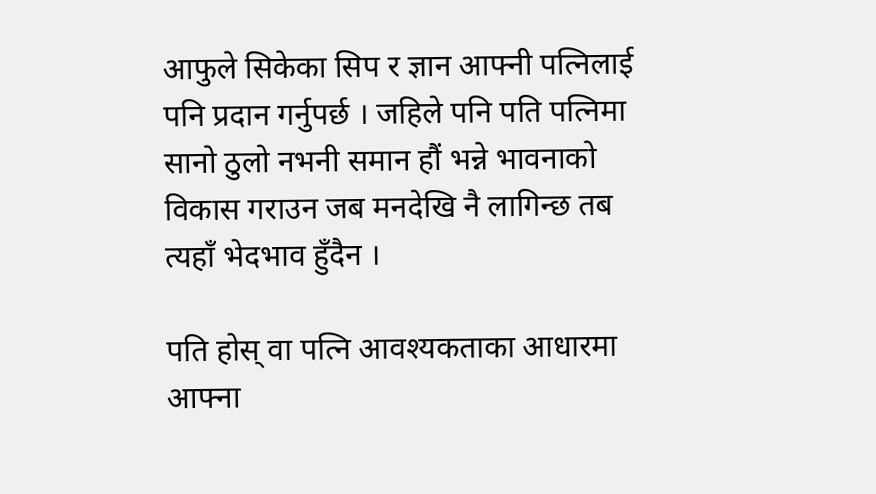आफुले सिकेका सिप र ज्ञान आफ्नी पत्निलाई पनि प्रदान गर्नुपर्छ । जहिले पनि पति पत्निमा सानो ठुलो नभनी समान हौं भन्ने भावनाको विकास गराउन जब मनदेखि नै लागिन्छ तब त्यहाँ भेदभाव हुँदैन ।

पति होस् वा पत्नि आवश्यकताका आधारमा आफ्ना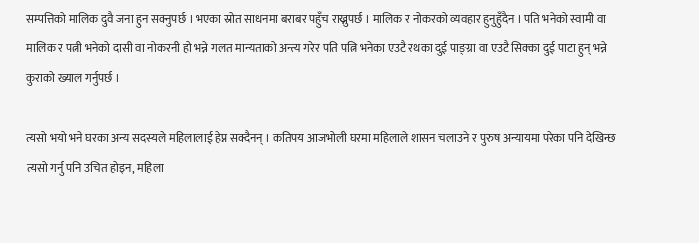सम्पत्तिको मालिक दुवै जना हुन सक्नुपर्छ । भएका स्रोत साधनमा बराबर पहुँच राख्नुपर्छ । मालिक र नोकरको व्यवहार हुनुहुँदैन । पति भनेको स्वामी वा मालिक र पत्नी भनेको दासी वा नोकरनी हो भन्ने गलत मान्यताको अन्त्य गरेर पति पत्नि भनेका एउटै रथका दुई पाङ्ग्रा वा एउटै सिक्का दुई पाटा हुन् भन्ने कुराको ख्याल गर्नुपर्छ ।

त्यसो भयो भने घरका अन्य सदस्यले महिलालाई हेप्न सक्दैनन् । कतिपय आजभोली घरमा महिलाले शासन चलाउने र पुरुष अन्यायमा परेका पनि देखिन्छ त्यसो गर्नु पनि उचित होइन, महिला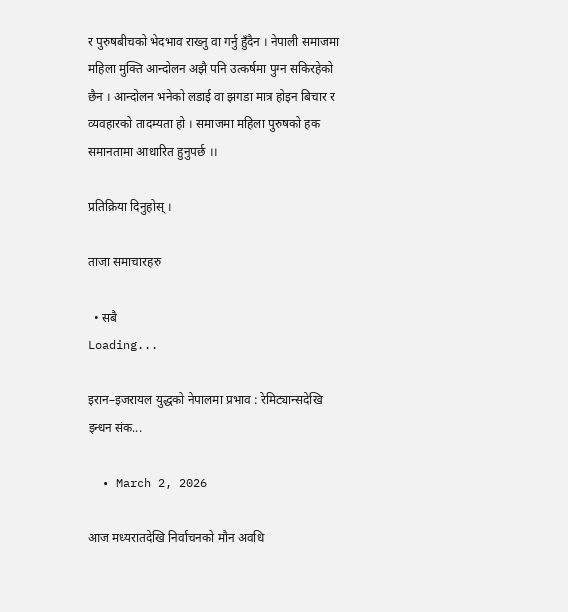र पुरुषबीचको भेदभाव राख्नु वा गर्नु हुँदैन । नेपाली समाजमा महिला मुक्ति आन्दोलन अझै पनि उत्कर्षमा पुग्न सकिरहेको छैन । आन्दोलन भनेको लडाई वा झगडा मात्र होइन बिचार र व्यवहारको तादम्यता हो । समाजमा महिला पुरुषको हक समानतामा आधारित हुनुपर्छ ।।

प्रतिक्रिया दिनुहोस् ।

ताजा समाचारहरु

  • सबै
Loading...

इरान–इजरायल युद्धको नेपालमा प्रभाव : रेमिट्यान्सदेखि इन्धन संक...

  • March 2, 2026

आज मध्यरातदेखि निर्वाचनको मौन अवधि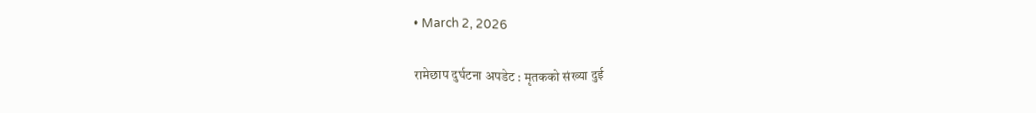• March 2, 2026

रामेछाप दुर्घटना अपडेट : मृतकको संख्या दुई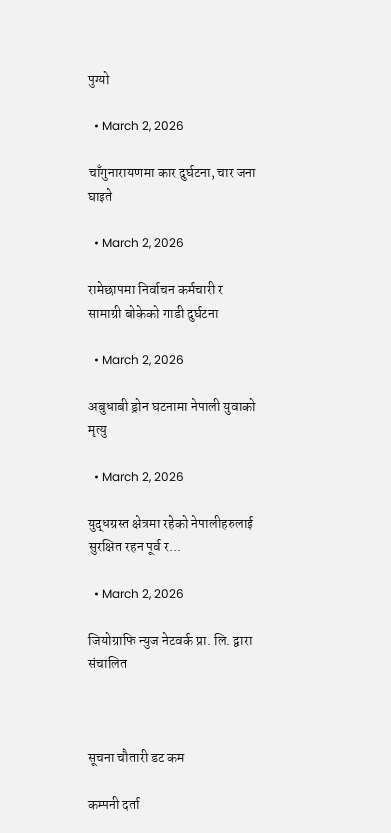पुग्यो

  • March 2, 2026

चाँगुनारायणमा कार दुर्घटना, चार जना घाइते

  • March 2, 2026

रामेछापमा निर्वाचन कर्मचारी र सामाग्री बोकेको गाडी दुर्घटना

  • March 2, 2026

अबुधाबी ड्रोन घटनामा नेपाली युवाको मृत्यु

  • March 2, 2026

युद्धग्रस्त क्षेत्रमा रहेको नेपालीहरुलाई सुरक्षित रहन पूर्व र...

  • March 2, 2026

जियोग्राफि न्युज नेटवर्क प्रा. लि. द्वारा संचालित



सूचना चौतारी डट कम

कम्पनी दर्ता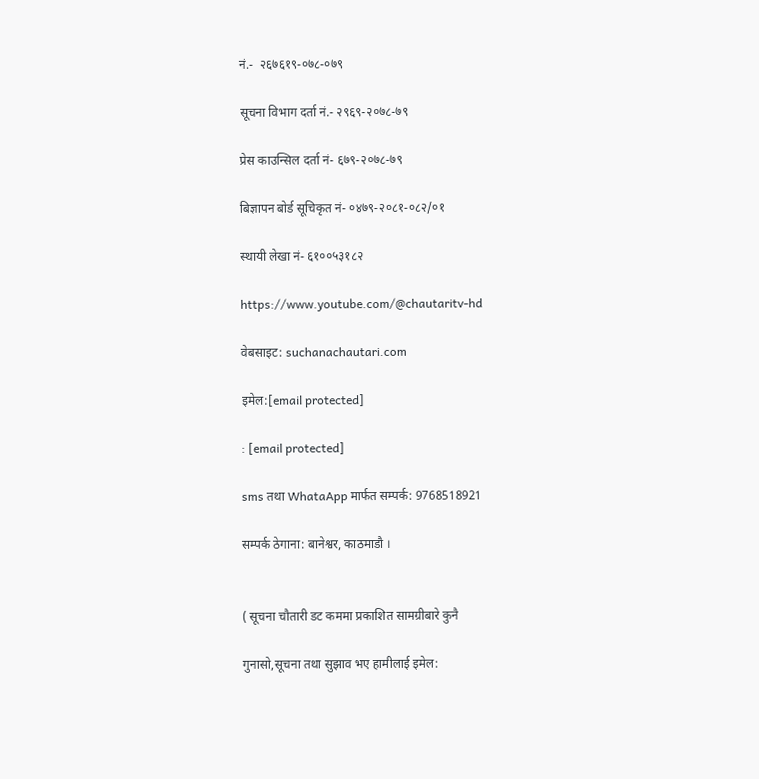नं.-  २६७६१९-०७८-०७९

सूचना विभाग दर्ता नं.- २९६९-२०७८-७९

प्रेस काउन्सिल दर्ता नं- ६७९-२०७८-७९

बिज्ञापन बोर्ड सूचिकृत नं- ०४७९-२०८१-०८२/०१

स्थायी लेखा नं- ६१००५३१८२

https://www.youtube.com/@chautaritv-hd

वेबसाइट: suchanachautari.com

इमेल:[email protected]

: [email protected]

sms तथा WhataApp मार्फत सम्पर्क: 9768518921

सम्पर्क ठेगाना: बानेश्वर, काठमाडौ ।


( सूचना चौतारी डट कममा प्रकाशित सामग्रीबारे कुनै

गुनासो,सूचना तथा सुझाव भए हामीलाई इमेल: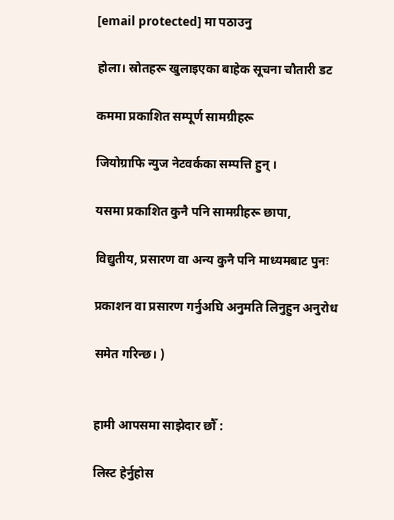[email protected] मा पठाउनु

होला। स्रोतहरू खुलाइएका बाहेक सूचना चौतारी डट

कममा प्रकाशित सम्पूर्ण सामग्रीहरू

जियोग्राफि न्युज नेटवर्कका सम्पत्ति हुन् ।

यसमा प्रकाशित कुनै पनि सामग्रीहरू छापा,

विद्युतीय, प्रसारण वा अन्य कुनै पनि माध्यमबाट पुनः

प्रकाशन वा प्रसारण गर्नुअघि अनुमति लिनुहुन अनुरोध

समेत गरिन्छ। )


हामी आपसमा साझेदार छौँ :

लिस्ट हेर्नुहोस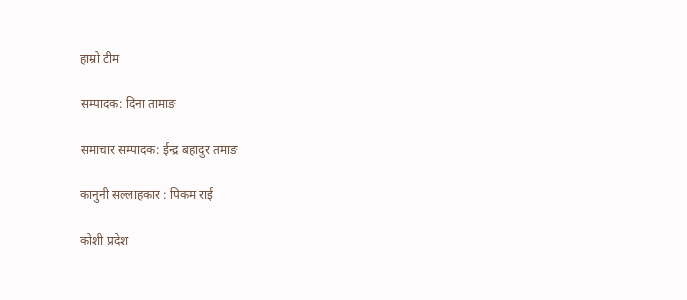हाम्रो टीम

सम्पादक: दिना तामाङ

समाचार सम्पादक: ईन्द्र बहादुर तमाङ

कानुनी सल्लाहकार : पिकम राई

कोशी प्रदेश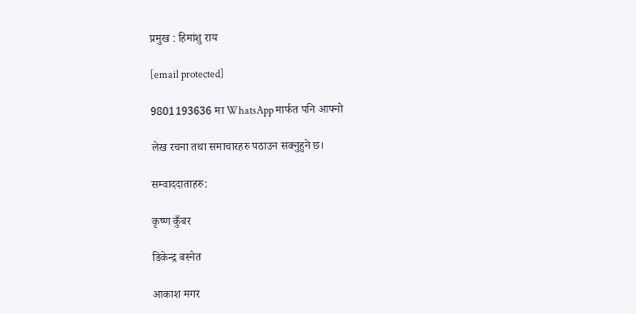प्रमुख : हिमांशु राय

[email protected]

9801193636 मा WhatsApp मार्फत पनि आफ्नो

लेख रचना तथा समाचारहरु पठाउन सक्नुहुने छ।

सम्वाददाताहरु:

कृष्ण कुँबर

डिकेन्द्र बस्नेत

आकाश मगर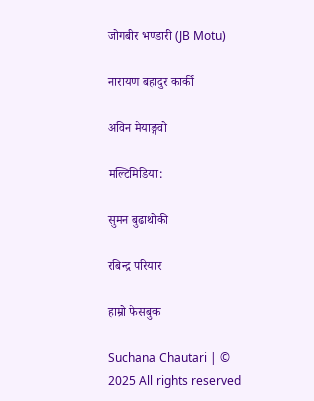जोगबीर भण्डारी (JB Motu)

नारायण बहादुर कार्की

अविन मेयाङ्गवो

मल्टिमिडिया:

सुमन बुढाथोकी

रबिन्द्र परियार

हाम्रो फेसबुक

Suchana Chautari | © 2025 All rights reserved